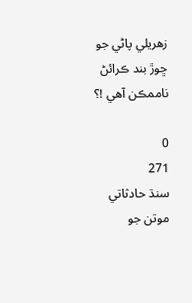زهريلي پاڻي جو ڇوڙ بند ڪرائڻ ناممڪن آهي !؟

0
271
سنڌ حادثاتي موتن جو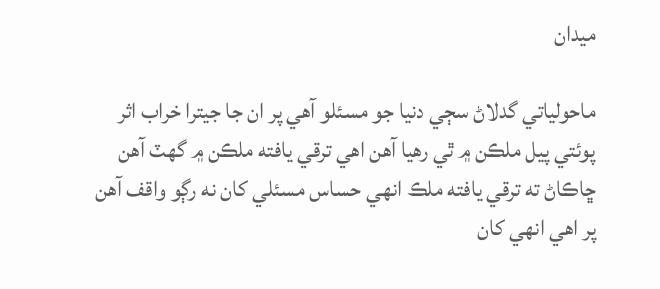ميدان

ماحولياتي گدلاڻ سڄي دنيا جو مسئلو آهي پر ان جا جيترا خراب اثر پوئتي پيل ملڪن ۾ ٿي رهيا آهن اهي ترقي يافته ملڪن ۾ گهٽ آهن ڇاڪاڻ ته ترقي يافته ملڪ انهي حساس مسئلي کان نه رڳو واقف آهن پر اهي انهي کان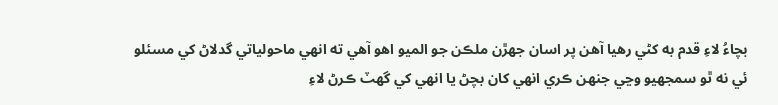بچاءُ لاءِ قدم به کڻي رهيا آهن پر اسان جهڙن ملڪن جو الميو اهو آهي ته انهي ماحولياتي گدلاڻ کي مسئلو ئي نه ٿو سمجهيو وڃي جنهن ڪري انهي کان بچڻ يا انهي کي گهٽ ڪرڻ لاءِ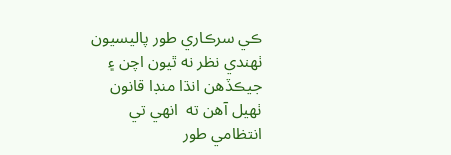ڪي سرڪاري طور پاليسيون ٺهندي نظر نه ٿيون اچن ۽ جيڪڏهن انڌا منڊا قانون ٺهيل آهن ته  انهي تي انتظامي طور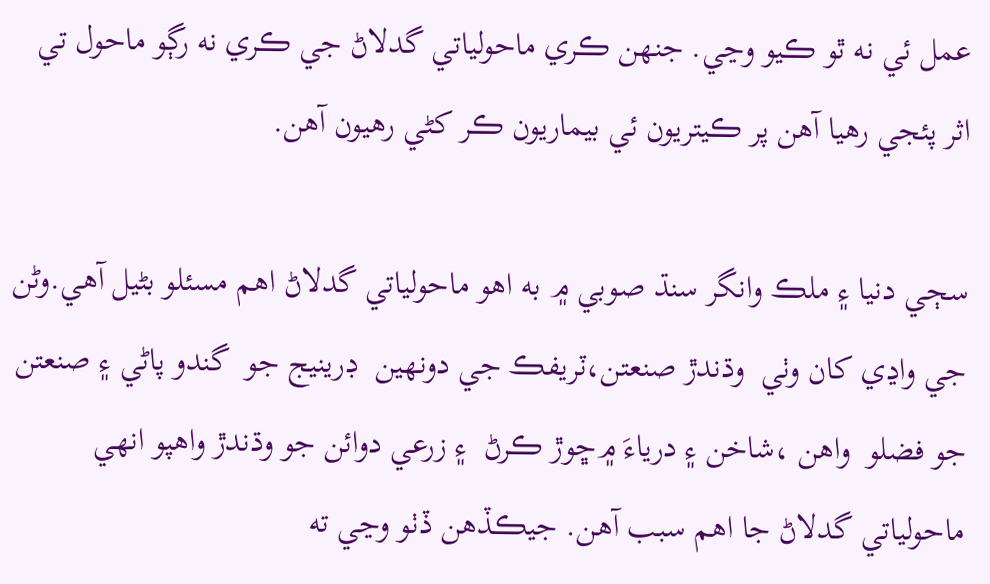عمل ئي نه ٿو ڪيو وڃي. جنهن ڪري ماحولياتي گدلاڻ جي ڪري نه رڳو ماحول تي اثر پئجي رهيا آهن پر ڪيتريون ئي بيماريون ڪر کڻي رهيون آهن.

سڄي دنيا ۽ ملڪ وانگر سنڌ صوبي ۾ به اهو ماحولياتي گدلاڻ اهم مسئلو بڻيل آهي.وڻن جي واڍي کان وٺي  وڌندڙ صنعتن،ٽريفڪ جي دونهين  ڊرينيج جو  گندو پاڻي ۽ صنعتن جو فضلو  واهن ،شاخن ۽ درياءَ ۾ڇوڙ ڪرڻ  ۽ زرعي دوائن جو وڌندڙ واهپو انهي ماحولياتي گدلاڻ جا اهم سبب آهن. جيڪڏهن ڏٺو وڃي ته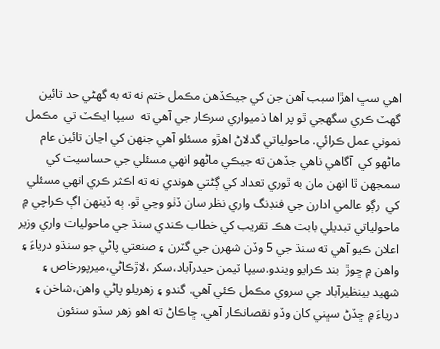اهي سڀ اهڙا سبب آهن جن کي جيڪڏهن مڪمل ختم نه ته به گهڻي حد تائين گهٽ ڪري سگهجي ٿو پر اها ذميواري سرڪار جي آهي ته  سيپا ايڪٽ تي  مڪمل نموني عمل ڪرائي. ماحولياتي گدلاڻ اهڙو مسئلو آهي جنهن کي اڃان تائين عام ماڻهو کي  آگاهي ناهي جڏهن ته جيڪي ماڻهو انهي مسئلي جي حساسيت کي سمجهن ٿا انهن مان به ٿوري تعداد کي ڳڻتي هوندي نه ته اڪثر ڪري انهي مسئلي کي  رڳو عالمي ادارن جي فنڊنگ واري نظر سان ڏٺو وڃي ٿو. ٻه ڏينهن اڳ ڪراچي ۾ ماحولياتي تبديلي بابت هڪ تقريب کي خطاب ڪندي سنڌ جي ماحوليات واري وزير اعلان ڪيو آهي ته سنڌ جي 5 وڏن شهرن جي گٽرن ۽ صنعتي پاڻي جو سنڌو درياءَ ۽ واهن ۾ ڇوڙ  بند ڪرايو ويندو.سيپا ٽيمن حيدرآباد،سکر ،لاڙڪاڻي،ميرپورخاص ۽ شهيد بينظيرآباد جي سروي مڪمل ڪئي آهي. گندو ۽ زهريلو پاڻي واهن،شاخن ۽ درياءَ ۾ ڇڏڻ سڀني کان وڏو نقصانڪار آهي. ڇاڪاڻ ته اهو زهر سڌو سنئون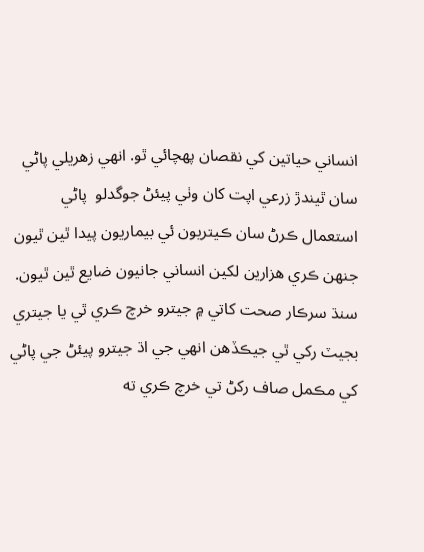انساني حياتين کي نقصان پهچائي ٿو. انهي زهريلي پاڻي سان ٿيندڙ زرعي اپت کان وٺي پيئڻ جوگدلو  پاڻي استعمال ڪرڻ سان ڪيتريون ئي بيماريون پيدا ٿين ٿيون جنهن ڪري هزارين لکين انساني جانيون ضايع ٿين ٿيون. سنڌ سرڪار صحت کاتي ۾ جيترو خرچ ڪري ٿي يا جيتري بجيٽ رکي ٿي جيڪڏهن انهي جي اڌ جيترو پيئڻ جي پاڻي کي مڪمل صاف رکڻ تي خرچ ڪري ته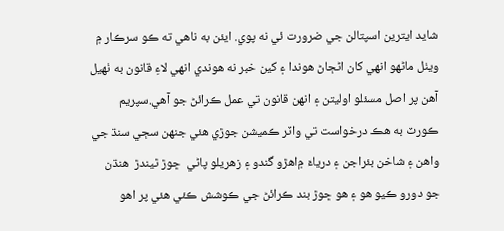شايد ايترين اسپتالن جي ضرورت ئي نه پوي. ايئن به ناهي ته ڪو سرڪار ۾ ويٺل ماڻهو انهي کان اڻڄاڻ هوندا ۽ کين خبر نه هوندي انهي لاءِ قانون به ٺهيل آهن پر اصل مسئلو اوليتن ۽ انهن قانون تي عمل ڪرائڻ جو آهي.سپريم ڪورٽ به هڪ درخواست تي واٽر ڪميشن جوڙي هئي جنهن سڄي سنڌ جي واهن ۽ شاخن بئراجن ۽ درياءَ ۾اهڙو گندو ۽ زهريلو پاڻي  ڇوڙ ٿيندڙ  هنڌن جو دورو ڪيو هو ۽ هو ڇوڙ بند ڪرائڻ جي ڪوشش ڪئي هئي پر اهو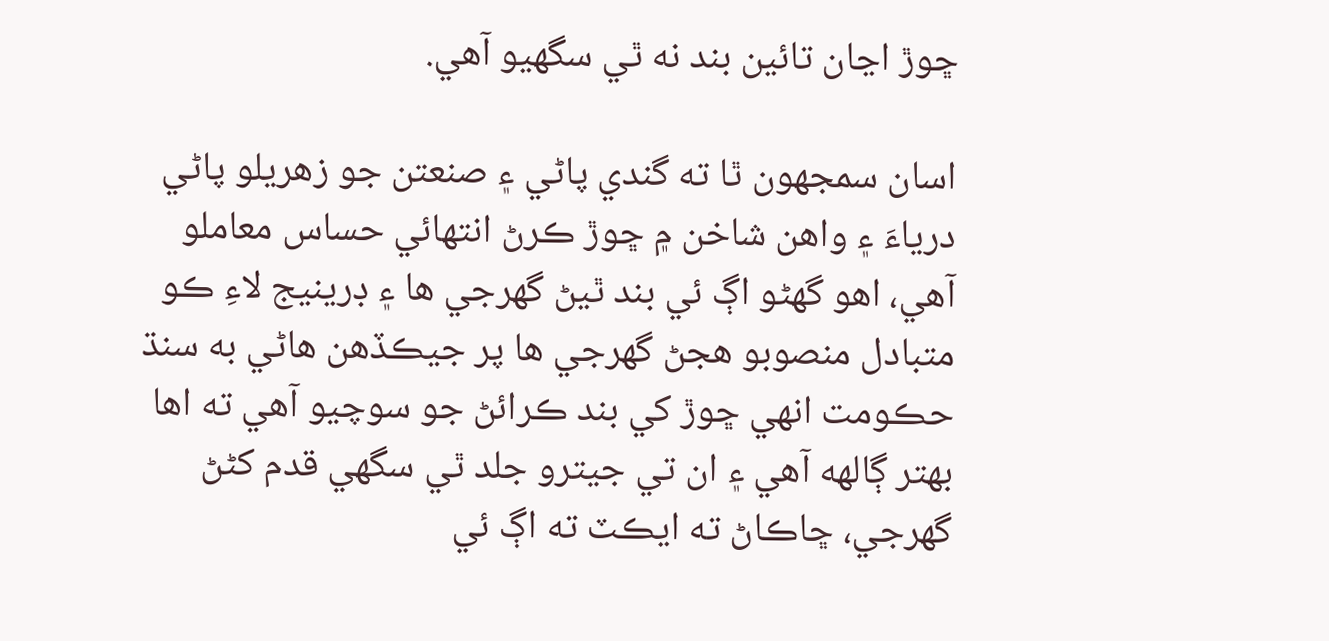ڇوڙ اڃان تائين بند نه ٿي سگهيو آهي.

اسان سمجهون ٿا ته گندي پاڻي ۽ صنعتن جو زهريلو پاڻي درياءَ ۽ واهن شاخن ۾ ڇوڙ ڪرڻ انتهائي حساس معاملو آهي، اهو گهڻو اڳ ئي بند ٿيڻ گهرجي ها ۽ ڊرينيج لاءِ ڪو متبادل منصوبو هجڻ گهرجي ها پر جيڪڏهن هاڻي به سنڌ حڪومت انهي ڇوڙ کي بند ڪرائڻ جو سوچيو آهي ته اها بهتر ڳالهه آهي ۽ ان تي جيترو جلد ٿي سگهي قدم کڻڻ گهرجي، ڇاڪاڻ ته ايڪٽ ته اڳ ئي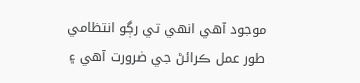موجود آهي انهي تي رڳو انتظامي طور عمل ڪرائڻ جي ضرورت آهي ۽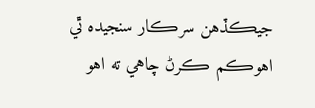جيڪڏهن سرڪار سنجيده ٿي اهوڪم ڪرڻ چاهي ته اهو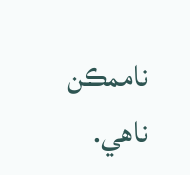ناممڪن ناهي.